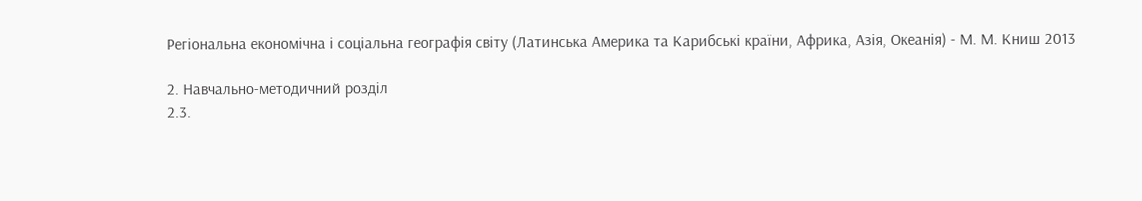Регіональна економічна і соціальна географія світу (Латинська Америка та Карибські країни, Африка, Азія, Океанія) - М. М. Книш 2013

2. Навчально-методичний розділ
2.3.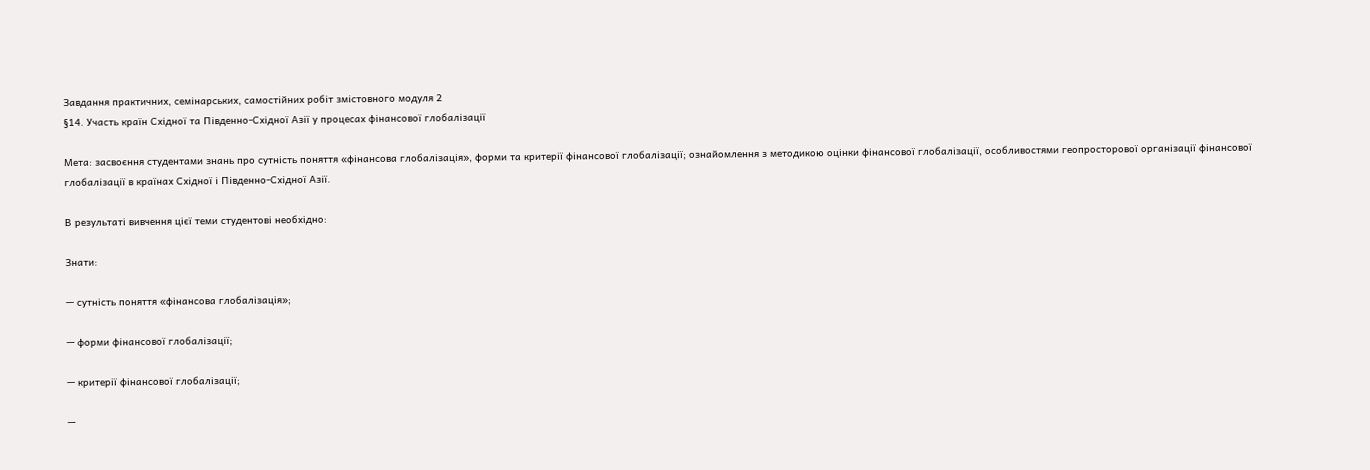Завдання практичних, семінарських, самостійних робіт змістовного модуля 2
§14. Участь країн Східної та Південно-Східної Азії у процесах фінансової глобалізації

Мета: засвоєння студентами знань про сутність поняття «фінансова глобалізація», форми та критерії фінансової глобалізації; ознайомлення з методикою оцінки фінансової глобалізації, особливостями геопросторової організації фінансової глобалізації в країнах Східної і Південно-Східної Азії.

В результаті вивчення цієї теми студентові необхідно:

Знати:

— сутність поняття «фінансова глобалізація»;

— форми фінансової глобалізації;

— критерії фінансової глобалізації;

—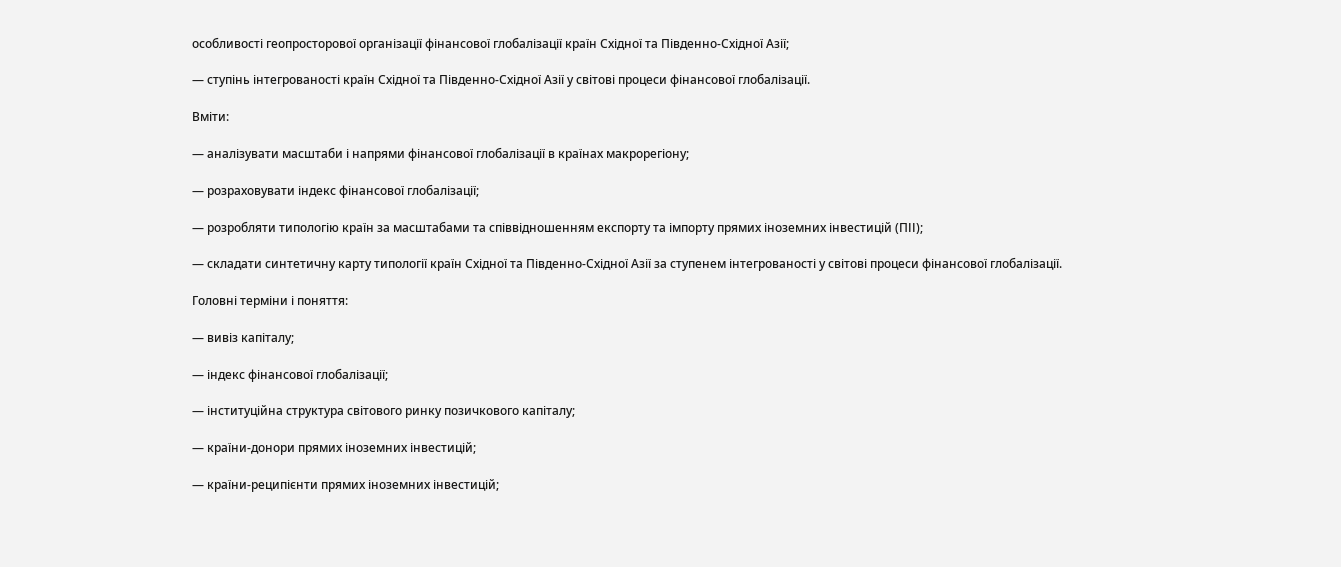особливості геопросторової організації фінансової глобалізації країн Східної та Південно-Східної Азії;

— ступінь інтегрованості країн Східної та Південно-Східної Азії у світові процеси фінансової глобалізації.

Вміти:

— аналізувати масштаби і напрями фінансової глобалізації в країнах макрорегіону;

— розраховувати індекс фінансової глобалізації;

— розробляти типологію країн за масштабами та співвідношенням експорту та імпорту прямих іноземних інвестицій (ПІІ);

— складати синтетичну карту типології країн Східної та Південно-Східної Азії за ступенем інтегрованості у світові процеси фінансової глобалізації.

Головні терміни і поняття:

— вивіз капіталу;

— індекс фінансової глобалізації;

— інституційна структура світового ринку позичкового капіталу;

— країни-донори прямих іноземних інвестицій;

— країни-реципієнти прямих іноземних інвестицій;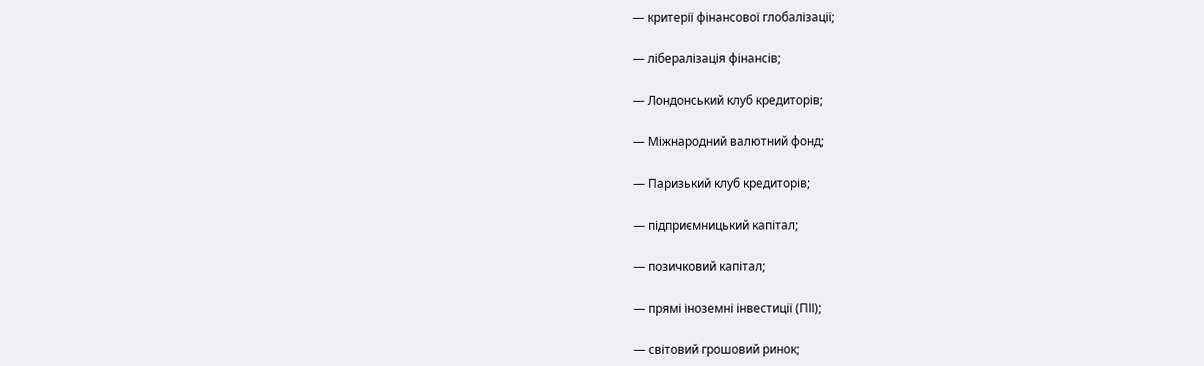— критерії фінансової глобалізації;

— лібералізація фінансів;

— Лондонський клуб кредиторів;

— Міжнародний валютний фонд;

— Паризький клуб кредиторів;

— підприємницький капітал;

— позичковий капітал;

— прямі іноземні інвестиції (ПІІ);

— світовий грошовий ринок;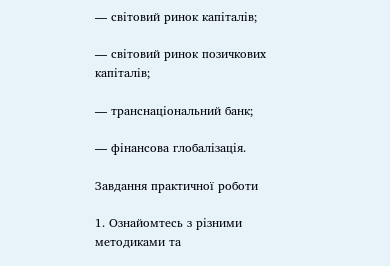— світовий ринок капіталів;

— світовий ринок позичкових капіталів;

— транснаціональний банк;

— фінансова глобалізація.

Завдання практичної роботи

1. Ознайомтесь з різними методиками та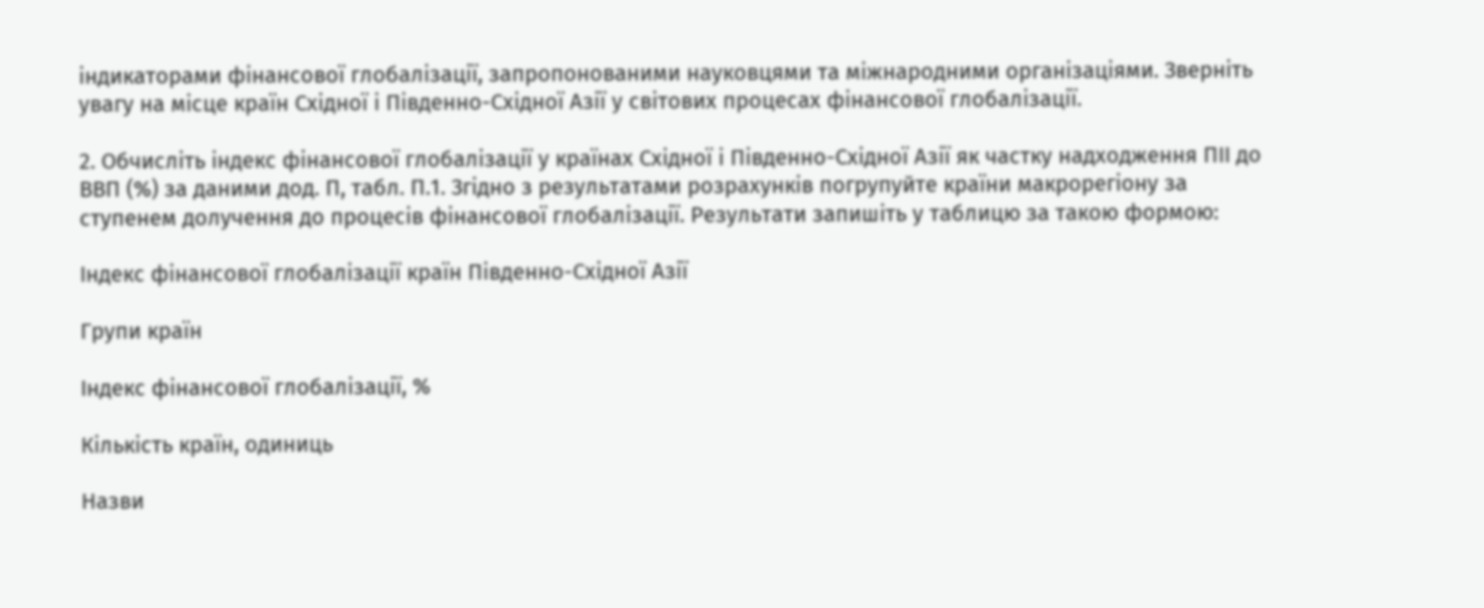індикаторами фінансової глобалізації, запропонованими науковцями та міжнародними організаціями. Зверніть увагу на місце країн Східної і Південно-Східної Азії у світових процесах фінансової глобалізації.

2. Обчисліть індекс фінансової глобалізації у країнах Східної і Південно-Східної Азії як частку надходження ПІІ до ВВП (%) за даними дод. П, табл. П.1. Згідно з результатами розрахунків погрупуйте країни макрорегіону за ступенем долучення до процесів фінансової глобалізації. Результати запишіть у таблицю за такою формою:

Індекс фінансової глобалізації країн Південно-Східної Азії

Групи країн

Індекс фінансової глобалізації, %

Кількість країн, одиниць

Назви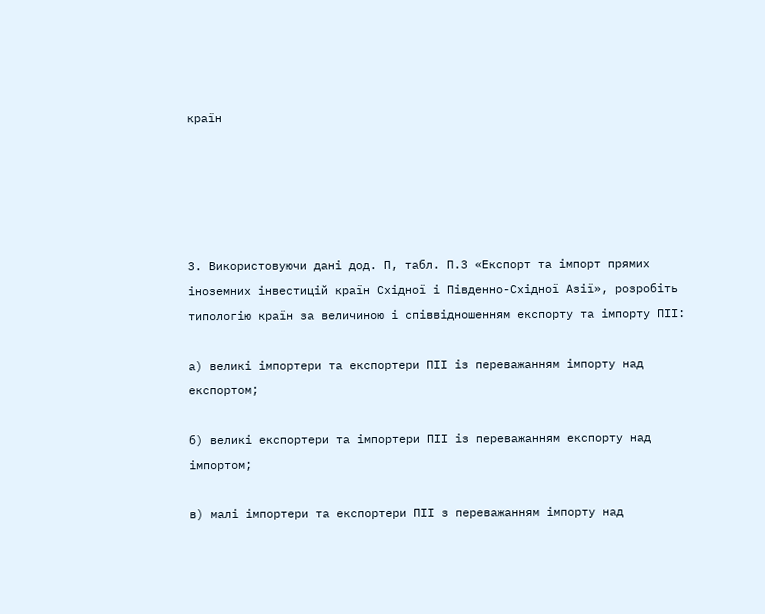країн





3. Використовуючи дані дод. П, табл. П.3 «Експорт та імпорт прямих іноземних інвестицій країн Східної і Південно-Східної Азії», розробіть типологію країн за величиною і співвідношенням експорту та імпорту ПІІ:

а) великі імпортери та експортери ПІІ із переважанням імпорту над експортом;

б) великі експортери та імпортери ПІІ із переважанням експорту над імпортом;

в) малі імпортери та експортери ПІІ з переважанням імпорту над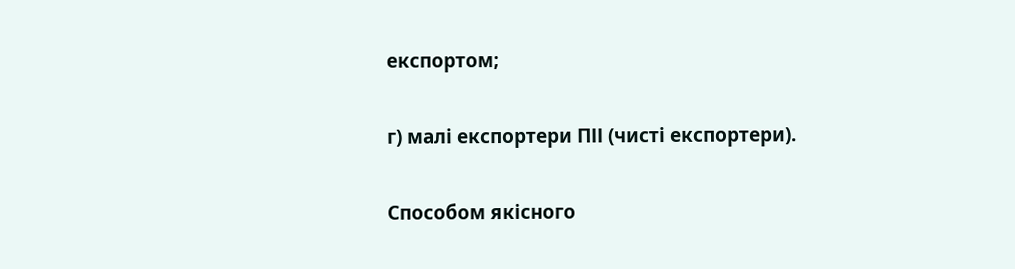експортом;

г) малі експортери ПІІ (чисті експортери).

Способом якісного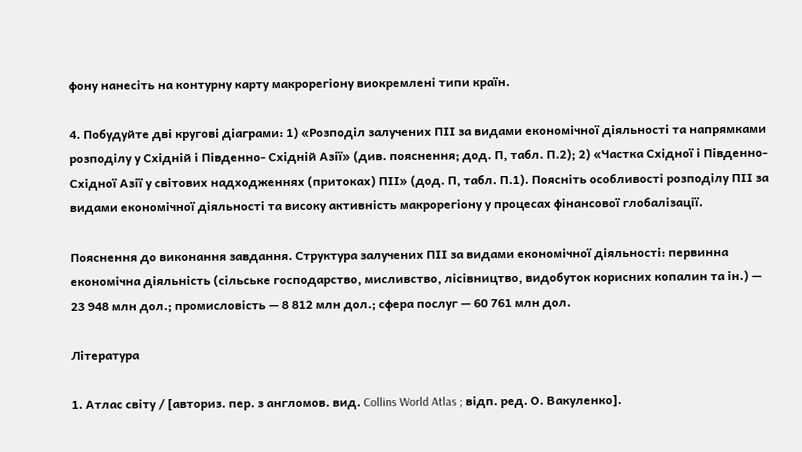фону нанесіть на контурну карту макрорегіону виокремлені типи країн.

4. Побудуйте дві кругові діаграми: 1) «Розподіл залучених ПІІ за видами економічної діяльності та напрямками розподілу у Східній і Південно- Східній Азії» (див. пояснення; дод. П, табл. П.2); 2) «Частка Східної і Південно-Східної Азії у світових надходженнях (притоках) ПІІ» (дод. П, табл. П.1). Поясніть особливості розподілу ПІІ за видами економічної діяльності та високу активність макрорегіону у процесах фінансової глобалізації.

Пояснення до виконання завдання. Структура залучених ПІІ за видами економічної діяльності: первинна економічна діяльність (сільське господарство, мисливство, лісівництво, видобуток корисних копалин та ін.) — 23 948 млн дол.; промисловість — 8 812 млн дол.; сфера послуг — 60 761 млн дол.

Література

1. Атлас світу / [авториз. пер. з англомов. вид. Collins World Atlas ; відп. ред. О. Вакуленко].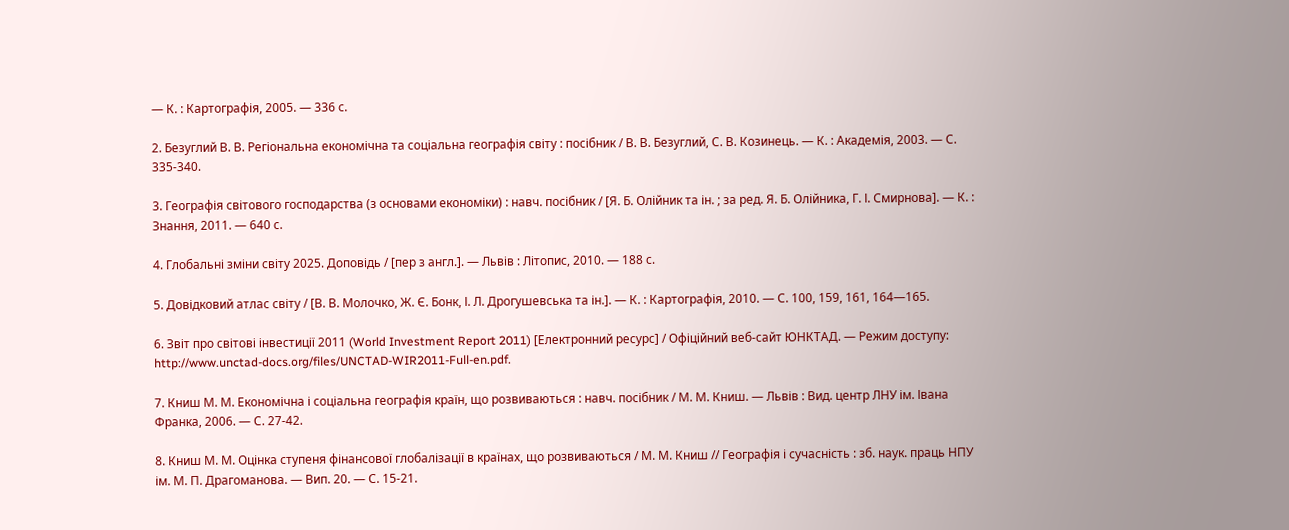— К. : Картографія, 2005. — 336 с.

2. Безуглий В. В. Регіональна економічна та соціальна географія світу : посібник / В. В. Безуглий, С. В. Козинець. — К. : Академія, 2003. — С. 335-340.

3. Географія світового господарства (з основами економіки) : навч. посібник / [Я. Б. Олійник та ін. ; за ред. Я. Б. Олійника, Г. І. Смирнова]. — К. : Знання, 2011. — 640 с.

4. Глобальні зміни світу 2025. Доповідь / [пер з англ.]. — Львів : Літопис, 2010. — 188 с.

5. Довідковий атлас світу / [В. В. Молочко, Ж. Є. Бонк, І. Л. Дрогушевська та ін.]. — К. : Картографія, 2010. — С. 100, 159, 161, 164—165.

6. Звіт про світові інвестиції 2011 (World Investment Report 2011) [Електронний ресурс] / Офіційний веб-сайт ЮНКТАД. — Режим доступу: http://www.unctad-docs.org/files/UNCTAD-WIR2011-Full-en.pdf.

7. Книш М. М. Економічна і соціальна географія країн, що розвиваються : навч. посібник / М. М. Книш. — Львів : Вид. центр ЛНУ ім. Івана Франка, 2006. — С. 27-42.

8. Книш М. М. Оцінка ступеня фінансової глобалізації в країнах, що розвиваються / М. М. Книш // Географія і сучасність : зб. наук. праць НПУ ім. М. П. Драгоманова. — Вип. 20. — С. 15-21.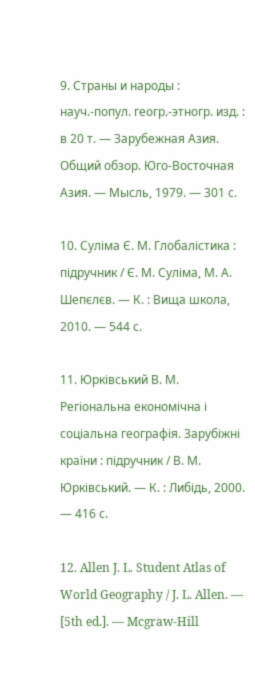9. Страны и народы : науч.-попул. геогр.-этногр. изд. : в 20 т. — Зарубежная Азия. Общий обзор. Юго-Восточная Азия. — Мысль, 1979. — 301 с.

10. Суліма Є. М. Глобалістика : підручник / Є. М. Суліма, М. А. Шепєлєв. — К. : Вища школа, 2010. — 544 с.

11. Юрківський В. М. Регіональна економічна і соціальна географія. Зарубіжні країни : підручник / В. М. Юрківський. — К. : Либідь, 2000. — 416 с.

12. Allen J. L. Student Atlas of World Geography / J. L. Allen. — [5th ed.]. — Mcgraw-Hill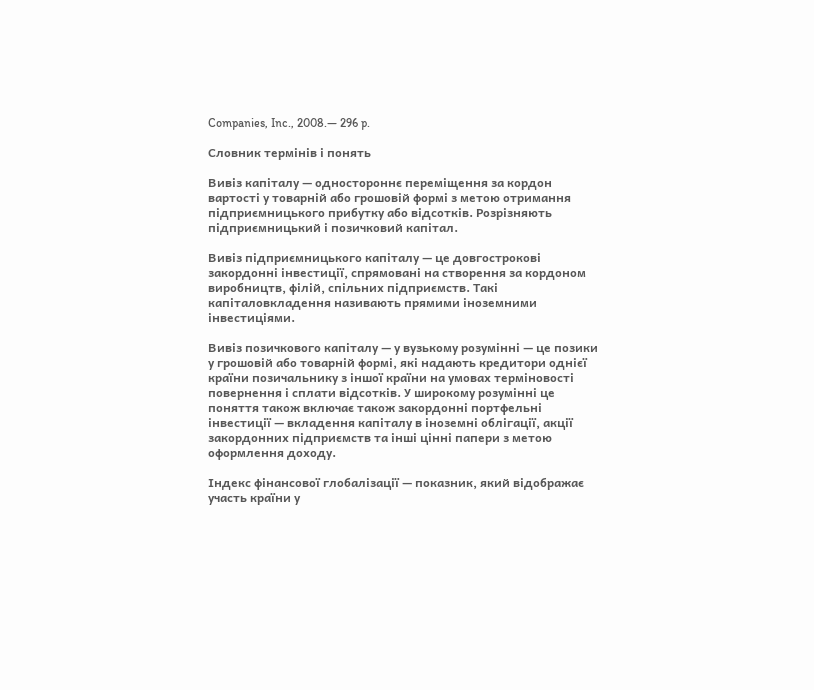Companies, Inc., 2008.— 296 p.

Словник термінів і понять

Вивіз капіталу — одностороннє переміщення за кордон вартості у товарній або грошовій формі з метою отримання підприємницького прибутку або відсотків. Розрізняють підприємницький і позичковий капітал.

Вивіз підприємницького капіталу — це довгострокові закордонні інвестиції, спрямовані на створення за кордоном виробництв, філій, спільних підприємств. Такі капіталовкладення називають прямими іноземними інвестиціями.

Вивіз позичкового капіталу — у вузькому розумінні — це позики у грошовій або товарній формі, які надають кредитори однієї країни позичальнику з іншої країни на умовах терміновості повернення і сплати відсотків. У широкому розумінні це поняття також включає також закордонні портфельні інвестиції — вкладення капіталу в іноземні облігації, акції закордонних підприємств та інші цінні папери з метою оформлення доходу.

Індекс фінансової глобалізації — показник, який відображає участь країни у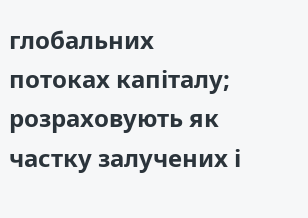глобальних потоках капіталу; розраховують як частку залучених і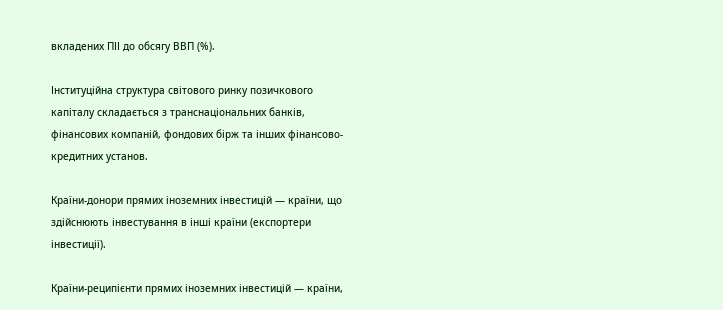вкладених ПІІ до обсягу ВВП (%).

Інституційна структура світового ринку позичкового капіталу складається з транснаціональних банків, фінансових компаній, фондових бірж та інших фінансово-кредитних установ.

Країни-донори прямих іноземних інвестицій — країни, що здійснюють інвестування в інші країни (експортери інвестиції).

Країни-реципієнти прямих іноземних інвестицій — країни,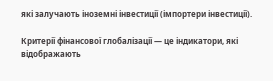які залучають іноземні інвестиції (імпортери інвестиції).

Критерії фінансової глобалізації — це індикатори, які відображають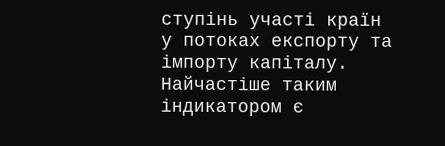ступінь участі країн у потоках експорту та імпорту капіталу. Найчастіше таким індикатором є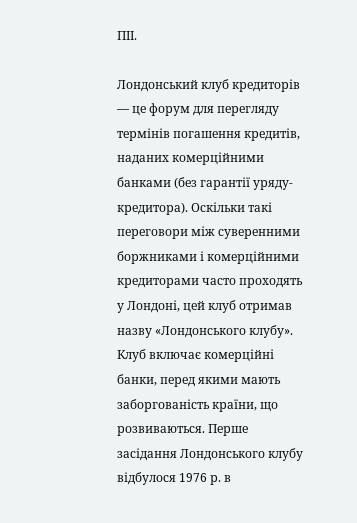ПІІ.

Лондонський клуб кредиторів — це форум для перегляду термінів погашення кредитів, наданих комерційними банками (без гарантії уряду-кредитора). Оскільки такі переговори між суверенними боржниками і комерційними кредиторами часто проходять у Лондоні, цей клуб отримав назву «Лондонського клубу». Клуб включає комерційні банки, перед якими мають заборгованість країни, що розвиваються. Перше засідання Лондонського клубу відбулося 1976 р. в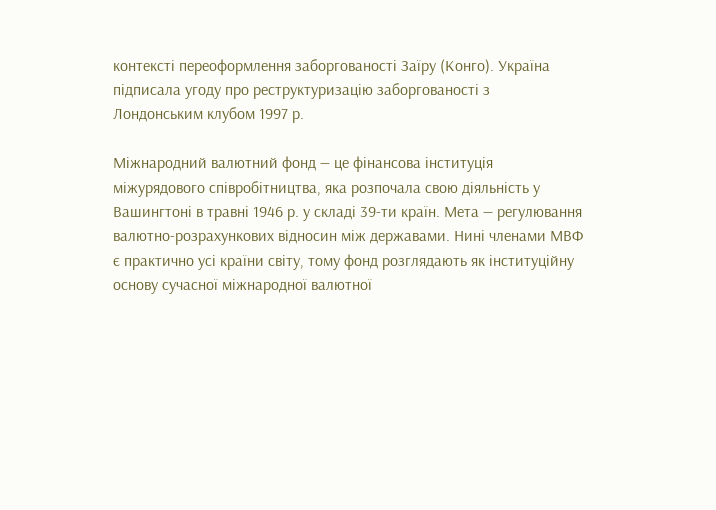контексті переоформлення заборгованості Заїру (Конго). Україна підписала угоду про реструктуризацію заборгованості з Лондонським клубом 1997 р.

Міжнародний валютний фонд — це фінансова інституція міжурядового співробітництва, яка розпочала свою діяльність у Вашингтоні в травні 1946 р. у складі 39-ти країн. Мета — регулювання валютно-розрахункових відносин між державами. Нині членами МВФ є практично усі країни світу, тому фонд розглядають як інституційну основу сучасної міжнародної валютної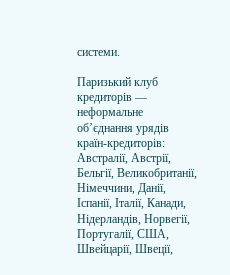системи.

Паризький клуб кредиторів — неформальне об’єднання урядів країн-кредиторів: Австралії, Австрії, Бельгії, Великобританії, Німеччини, Данії, Іспанії, Італії, Канади, Нідерландів, Норвегії, Португалії, США, Швейцарії, Швеції,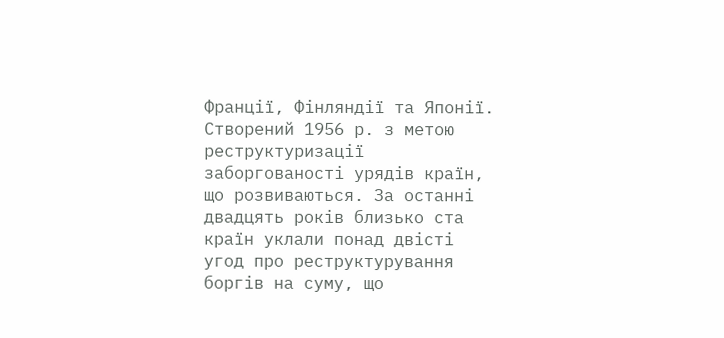Франції, Фінляндії та Японії. Створений 1956 р. з метою реструктуризації заборгованості урядів країн, що розвиваються. За останні двадцять років близько ста країн уклали понад двісті угод про реструктурування боргів на суму, що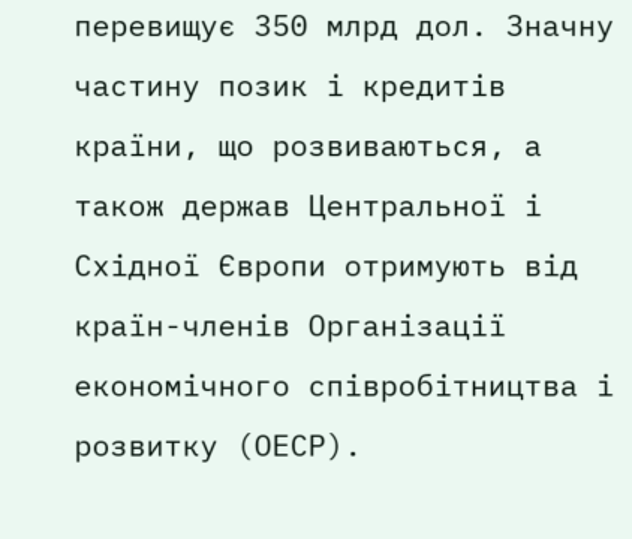перевищує 350 млрд дол. Значну частину позик і кредитів країни, що розвиваються, а також держав Центральної і Східної Європи отримують від країн-членів Організації економічного співробітництва і розвитку (ОЕСР).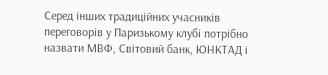Серед інших традиційних учасників переговорів у Паризькому клубі потрібно назвати МВФ, Світовий банк, ЮНКТАД і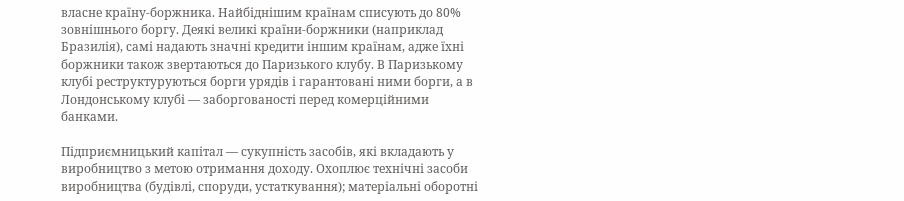власне країну-боржника. Найбіднішим країнам списують до 80% зовнішнього боргу. Деякі великі країни-боржники (наприклад Бразилія), самі надають значні кредити іншим країнам, адже їхні боржники також звертаються до Паризького клубу. В Паризькому клубі реструктуруються борги урядів і гарантовані ними борги, а в Лондонському клубі — заборгованості перед комерційними банками.

Підприємницький капітал — сукупність засобів, які вкладають у виробництво з метою отримання доходу. Охоплює технічні засоби виробництва (будівлі, споруди, устаткування); матеріальні оборотні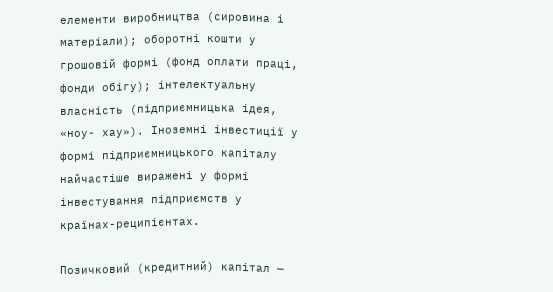елементи виробництва (сировина і матеріали); оборотні кошти у грошовій формі (фонд оплати праці, фонди обігу); інтелектуальну власність (підприємницька ідея, «ноу- хау»). Іноземні інвестиції у формі підприємницького капіталу найчастіше виражені у формі інвестування підприємств у країнах-реципієнтах.

Позичковий (кредитний) капітал —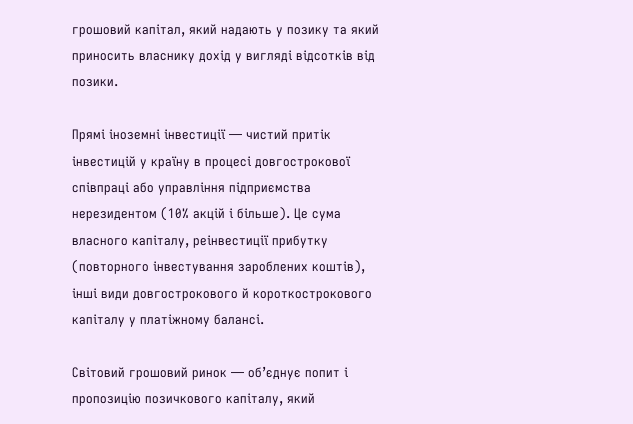грошовий капітал, який надають у позику та який приносить власнику дохід у вигляді відсотків від позики.

Прямі іноземні інвестиції — чистий притік інвестицій у країну в процесі довгострокової співпраці або управління підприємства нерезидентом (10% акцій і більше). Це сума власного капіталу, реінвестиції прибутку (повторного інвестування зароблених коштів), інші види довгострокового й короткострокового капіталу у платіжному балансі.

Світовий грошовий ринок — об’єднує попит і пропозицію позичкового капіталу, який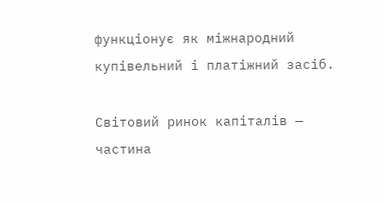функціонує як міжнародний купівельний і платіжний засіб.

Світовий ринок капіталів — частина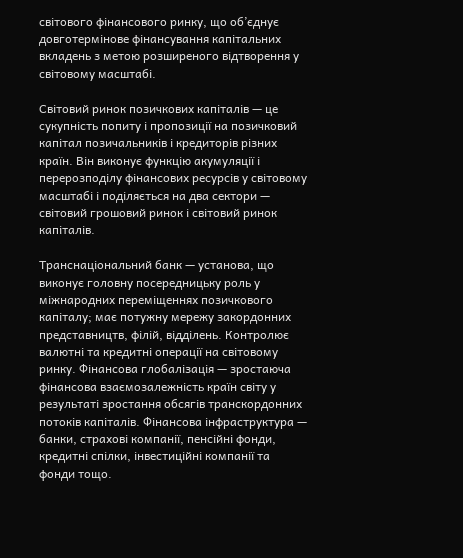світового фінансового ринку, що об’єднує довготермінове фінансування капітальних вкладень з метою розширеного відтворення у світовому масштабі.

Світовий ринок позичкових капіталів — це сукупність попиту і пропозиції на позичковий капітал позичальників і кредиторів різних країн. Він виконує функцію акумуляції і перерозподілу фінансових ресурсів у світовому масштабі і поділяється на два сектори — світовий грошовий ринок і світовий ринок капіталів.

Транснаціональний банк — установа, що виконує головну посередницьку роль у міжнародних переміщеннях позичкового капіталу; має потужну мережу закордонних представництв, філій, відділень. Контролює валютні та кредитні операції на світовому ринку. Фінансова глобалізація — зростаюча фінансова взаємозалежність країн світу у результаті зростання обсягів транскордонних потоків капіталів. Фінансова інфраструктура — банки, страхові компанії, пенсійні фонди, кредитні спілки, інвестиційні компанії та фонди тощо.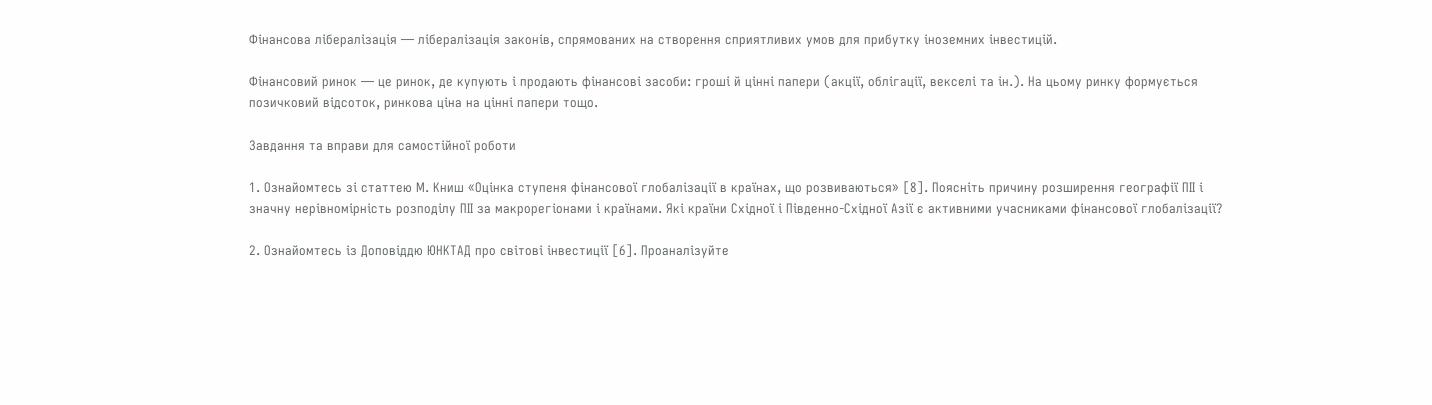Фінансова лібералізація — лібералізація законів, спрямованих на створення сприятливих умов для прибутку іноземних інвестицій.

Фінансовий ринок — це ринок, де купують і продають фінансові засоби: гроші й цінні папери (акції, облігації, векселі та ін.). На цьому ринку формується позичковий відсоток, ринкова ціна на цінні папери тощо.

Завдання та вправи для самостійної роботи

1. Ознайомтесь зі статтею М. Книш «Оцінка ступеня фінансової глобалізації в країнах, що розвиваються» [8]. Поясніть причину розширення географії ПІІ і значну нерівномірність розподілу ПІІ за макрорегіонами і країнами. Які країни Східної і Південно-Східної Азії є активними учасниками фінансової глобалізації?

2. Ознайомтесь із Доповіддю ЮНКТАД про світові інвестиції [6]. Проаналізуйте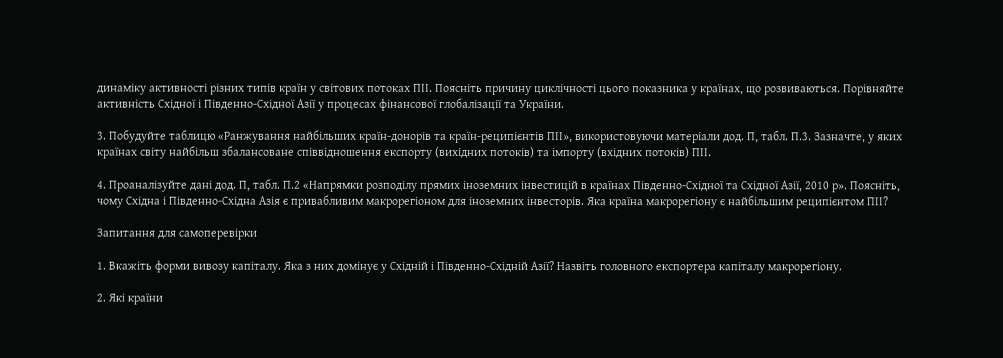динаміку активності різних типів країн у світових потоках ПІІ. Поясніть причину циклічності цього показника у країнах, що розвиваються. Порівняйте активність Східної і Південно-Східної Азії у процесах фінансової глобалізації та України.

3. Побудуйте таблицю «Ранжування найбільших країн-донорів та країн-реципієнтів ПІІ», використовуючи матеріали дод. П, табл. П.3. Зазначте, у яких країнах світу найбільш збалансоване співвідношення експорту (вихідних потоків) та імпорту (вхідних потоків) ПІІ.

4. Проаналізуйте дані дод. П, табл. П.2 «Напрямки розподілу прямих іноземних інвестицій в країнах Південно-Східної та Східної Азії, 2010 р». Поясніть, чому Східна і Південно-Східна Азія є привабливим макрорегіоном для іноземних інвесторів. Яка країна макрорегіону є найбільшим реципієнтом ПІІ?

Запитання для самоперевірки

1. Вкажіть форми вивозу капіталу. Яка з них домінує у Східній і Південно-Східній Азії? Назвіть головного експортера капіталу макрорегіону.

2. Які країни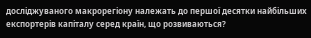досліджуваного макрорегіону належать до першої десятки найбільших експортерів капіталу серед країн, що розвиваються?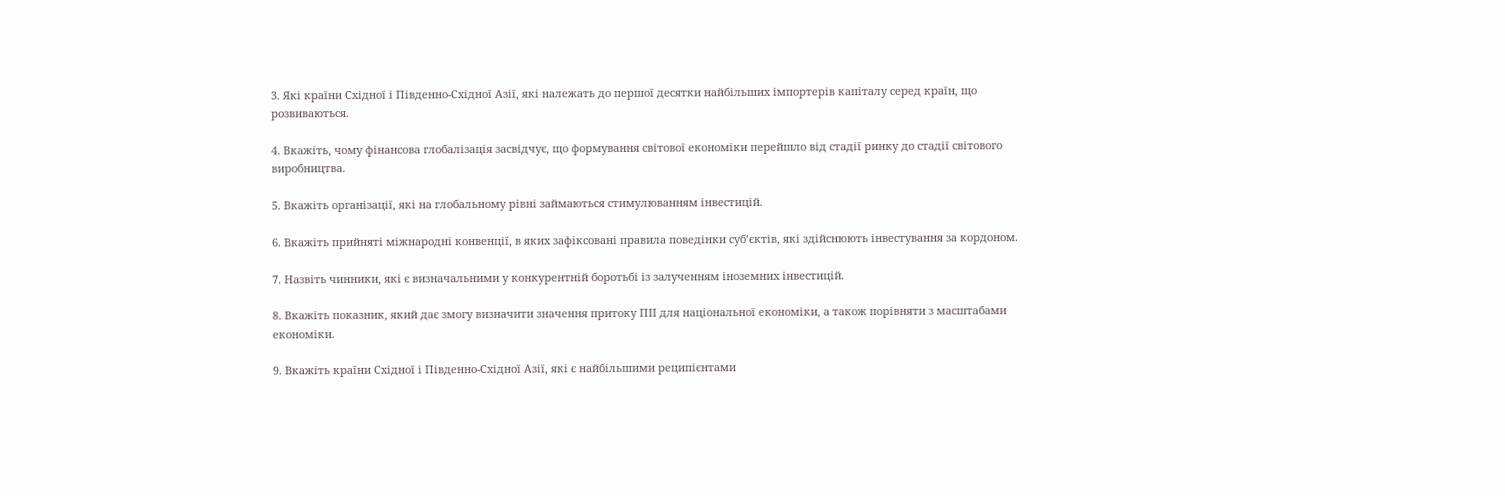3. Які країни Східної і Південно-Східної Азії, які належать до першої десятки найбільших імпортерів капіталу серед країн, що розвиваються.

4. Вкажіть, чому фінансова глобалізація засвідчує, що формування світової економіки перейшло від стадії ринку до стадії світового виробництва.

5. Вкажіть організації, які на глобальному рівні займаються стимулюванням інвестицій.

6. Вкажіть прийняті міжнародні конвенції, в яких зафіксовані правила поведінки суб’єктів, які здійснюють інвестування за кордоном.

7. Назвіть чинники, які є визначальними у конкурентній боротьбі із залученням іноземних інвестицій.

8. Вкажіть показник, який дає змогу визначити значення притоку ПІІ для національної економіки, а також порівняти з масштабами економіки.

9. Вкажіть країни Східної і Південно-Східної Азії, які є найбільшими реципієнтами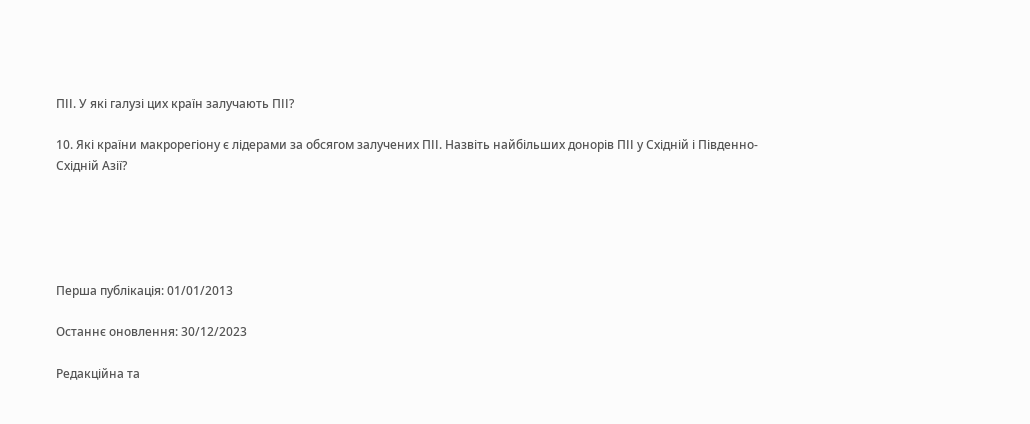ПІІ. У які галузі цих країн залучають ПІІ?

10. Які країни макрорегіону є лідерами за обсягом залучених ПІІ. Назвіть найбільших донорів ПІІ у Східній і Південно-Східній Азії?





Перша публікація: 01/01/2013

Останнє оновлення: 30/12/2023

Редакційна та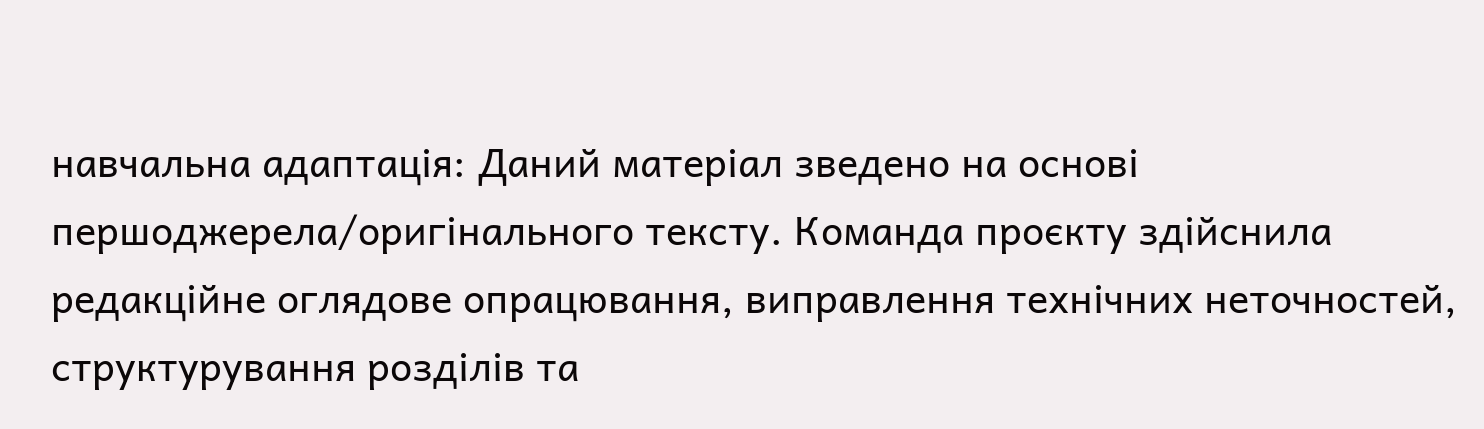навчальна адаптація: Даний матеріал зведено на основі першоджерела/оригінального тексту. Команда проєкту здійснила редакційне оглядове опрацювання, виправлення технічних неточностей, структурування розділів та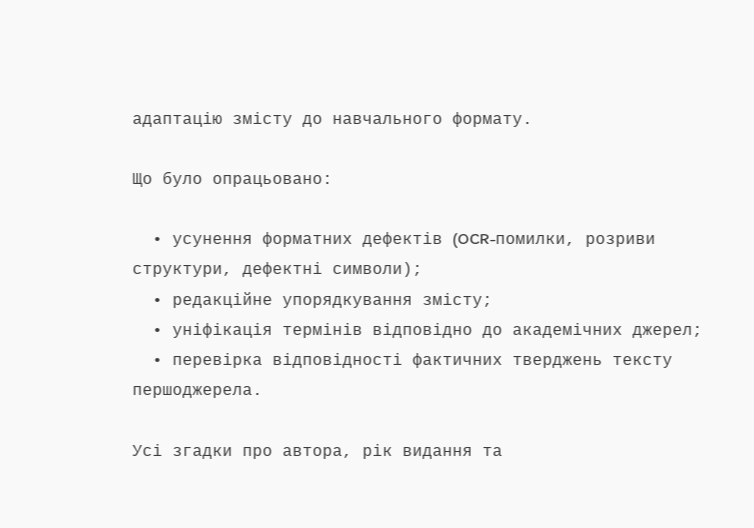адаптацію змісту до навчального формату.

Що було опрацьовано:

  • усунення форматних дефектів (OCR-помилки, розриви структури, дефектні символи);
  • редакційне упорядкування змісту;
  • уніфікація термінів відповідно до академічних джерел;
  • перевірка відповідності фактичних тверджень тексту першоджерела.

Усі згадки про автора, рік видання та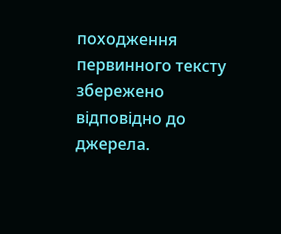походження первинного тексту збережено відповідно до джерела.